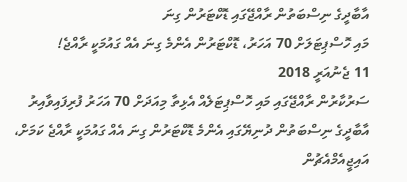އާބާދީގެ ނިސްބަތުން ރާއްޖޭގައި ޑޮކްޓަރުން ގިނަ
މައި ހޮސްޕިޓަލަށް 70 އަހަރު، ޑޮކްޓަރުން އެންމެ ގިނަ އެއް ގައުމަކީ ރާއްޖެ!
11 ޖެނުއަރީ 2018
ސަރުކާރުން ރާއްޖޭގައި މައި ހޮސްޕިޓަލެއް އެޅިތާ މިއަދަށް 70 އަހަރު ފުރިފައިވާއިރު އާބާދީގެ ނިސްބަތުން ދުނިޔޭގައި އެންމެ ޑޮކްޓަރުން ގިނަ އެއް ގައުމަކީ ރާއްޖެ ކަމަށް، އައިޖީއެމްއެޗުން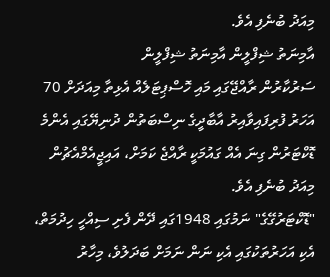މިއަދު ބުނެފި އެވެ.
އާމިނަތު ޝިފްލީން އާމިނަތު ޝިފްލީން
ސަރުކާރުން ރާއްޖޭގައި މައި ހޮސްޕިޓަލެއް އެޅިތާ މިއަދަށް 70 އަހަރު ފުރިފައިވާއިރު އާބާދީގެ ނިސްބަތުން ދުނިޔޭގައި އެންމެ ޑޮކްޓަރުން ގިނަ އެއް ގައުމަކީ ރާއްޖެ ކަމަށް، އައިޖީއެމްއެޗުން މިއަދު ބުނެފި އެވެ.
"ޑޮކްޓަރުގޭގެ" ނަމުގައި 1948ގައި ދޭން ފެށި ސިއްހީ ހިދުމަތް، އެކި އަހަރުތަކުގައި އެކި ނަން ނަމަށް ބަދަލުވެ، މިހާރު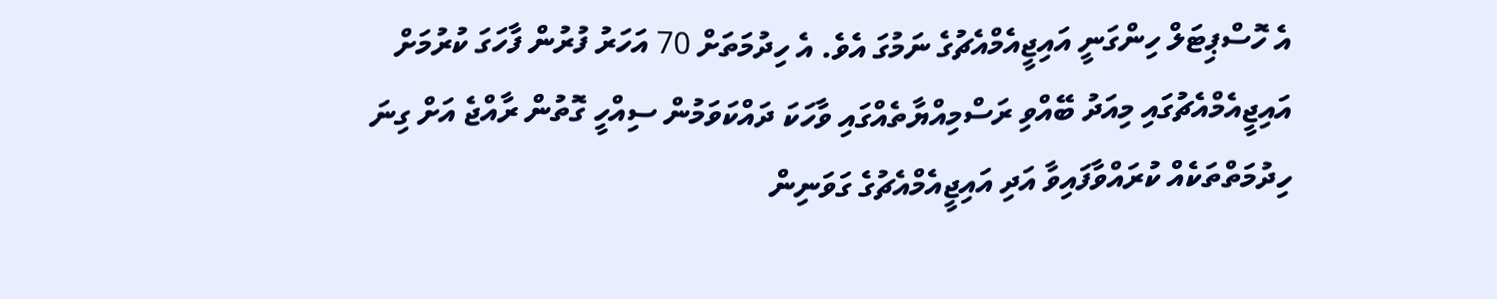އެ ހޮސްޕިޓަލް ހިންގަނީ އައިޖީއެމްއެޗުގެ ނަމުގަ އެވެ. އެ ހިދުމަތަށް 70 އަހަރު ފުރުން ފާހަގަ ކުރުމަށް އައިޖީއެމްއެޗުގައި މިއަދު ބޭއްވި ރަސްމިއްޔާތެއްގައި ވާހަކަ ދައްކަވަމުން ސިއްހީ ގޮތުން ރާއްޖެ އަށް ގިނަ ހިދުމަތްތަކެއް ކުރައްވާފައިވާ އަދި އައިޖީއެމްއެޗުގެ ގަވަނިން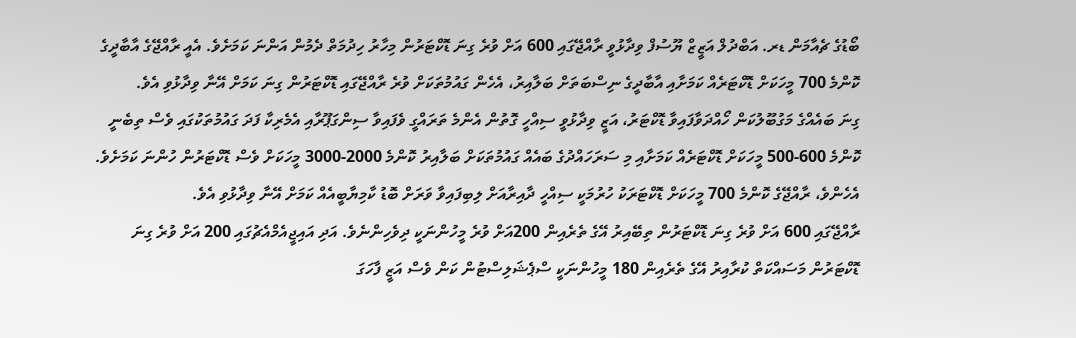ބޯޑުގެ ޗެއާމަން ޑރ. އަބްދުލް އަޒީޒް ޔޫސުފް ވިދާޅުވީ ރާއްޖޭގައި 600 އަށް ވުރެ ގިނަ ޑޮކްޓަރުން މިހާރު ހިދުމަތް ދެމުން އަންނަ ކަމަށެވެ. އެއީ ރާއްޖޭގެ އާބާދީގެ ކޮންމެ 700 މީހަކަށް ޑޮކްޓަރެއް ކަމަށާއި އާބާދީގެ ނިސްބަތަށް ބަލާއިރު، އެހެން ގައުމުތަކަށް ވުރެ ރާއްޖޭގައި ޑޮކްޓަރުން ގިނަ ކަމަށް އޭނާ ވިދާޅުވި އެވެ.
ގިނަ ބައެއްގެ މަގުބޫލުކަން ހޯއްދަވާފައިވާ ޑޮކްޓަރު، އަޒީ ވިދާޅުވީ ސިއްހީ ގޮތުން އެންމެ ތަރައްގީ ވެފައިވާ ސިންގަޕޫރާއި އެމެރިކާ ފަދަ ގައުމުތަކުގައި ވެސް ތިބެނީ ކޮންމެ 600-500 މީހަކަށް ޑޮކްޓަރެއް ކަމަށާއި މި ސަރަހައްދުގެ ބައެއް ގައުމުތަކަށް ބަލާއިރު ކޮންމެ 2000-3000 މީހަކަށް ވެސް ޑޮކްޓަރުން ހުންނަ ކަމަށެވެ. އެހެންވެ، ރާއްޖޭގެ ކޮންމެ 700 މީހަކަށް ޑޮކްޓަރަކު ހުރުމަކީ ސިއްހީ ދާއިރާއަށް ލިބިފައިވާ ވަރަށް ބޮޑު ކާމިޔާބީއެއް ކަމަށް އޭނާ ވިދާޅުވި އެވެ.
ރާއްޖޭގައި 600 އަށް ވުރެ ގިނަ ޑޮކްޓަރުން ތިބޭއިރު އޭގެ ތެރެއިން 200އަށް ވުރެ މީހުންނަކީ ދިވެހިންނެވެ. އަދި އައިޖީއެމްއެޗުގައި 200 އަށް ވުރެ ގިނަ ޑޮކްޓަރުން މަސައްކަތް ކުރާއިރު އޭގެ ތެރެއިން 180 މީހުންނަކީ ސްޕެޝަލިސްޓުން ކަން ވެސް އަޒީ ފާހަގަ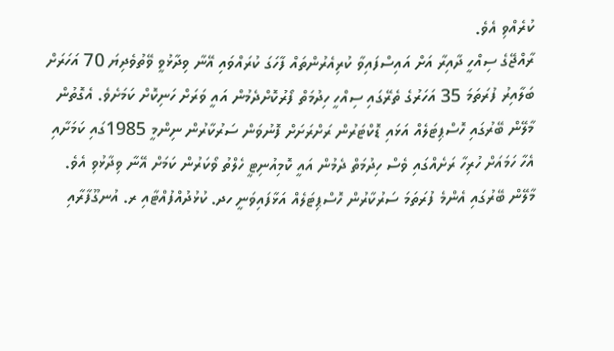ކުރެއްވި އެވެ.
ރާއްޖޭގެ ސިއްހީ ދާއިރާ އަށް އައިސްފައިވާ ކުރިއެރުންތައް ފާހަގަ ކުރައްވައި އޭނާ ވިދާޅުވީ ވޭތުވެދިޔަ 70 އަހަރަށް ބަލާއިރު ފުރަތަމަ 35 އަހަރުގެ ތެރޭގައި ސިއްހީ ހިދުމަތް ފޯރުކޮށްދެމުން އައީ ވަރަށް ހަނިކޮށް ކަމަށެވެ. އެގޮތުން މާލޭން ބޭރުގައި ހޮސްޕިޓަލެއް އަޅައި ޑޮކްޓަރުން ރަށްރަށަށް ފޮނުވަން ސަރުކާރުން ނިންމީ 1985ގައި ކަމަށާއި އެހާ ހަމައަށް ހުރިހާ ރަށެއްގައި ވެސް ހިދުމަތް ދެމުން އައީ ކޮމިއުނިޓީ ހެލްތު ވޯކަރުން ކަމަށް އޭނާ ވިދާޅުވި އެވެ.
މާލޭން ބޭރުގައި އެންމެ ފުރަތަމަ ސަރުކާރުން ހޮސްޕިޓަލެއް އަޅާފައިވަނީ ހދ. ކުޅުދުއްފުއްޓާއި ރ. އުނގޫފާރާއި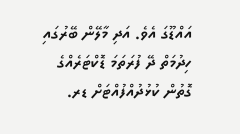އައްޑޫގަ އެވެ. އަދި މާލޭން ބޭރުގައި ހިދުމަތް ދޭ ފުރަތަމަ ޑޮކްޓަރެއްގެ ގޮތުން ކުޅުދުއްފުއްޓަށް ޑރ.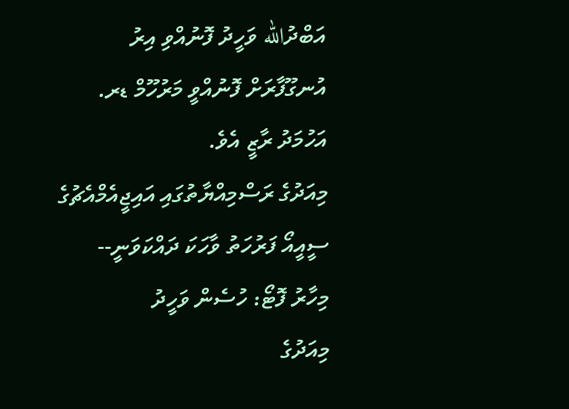އަބްދުالله ވަހީދު ފޮނުއްވި އިރު އުނގޫފާރަށް ފޮނުއްވީ މަރުހޫމް ޑރ. އަހުމަދު ރާޒީ އެވެ.
މިއަދުގެ ރަސްމިއްޔާތުގައި އައިޖީއެމްއެޗުގެ ސީއީއޯ ފަރުހަތު ވާހަކަ ދައްކަވަނީ-- މިހާރު ފޮޓޯ: ހުސެން ވަހީދު
މިއަދުގެ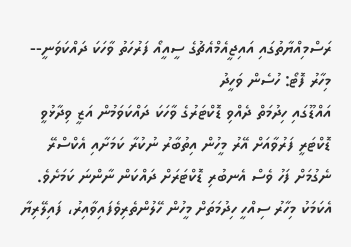ރަސްމިއްޔާތުގައި އައިޖީއެމްއެޗުގެ ސީއީއޯ ފަރުހަތު ވާހަކަ ދައްކަވަނީ-- މިހާރު ފޮޓޯ: ހުސެން ވަހީދު
އައްޑޫގައި ހިދުމަތް ދެއްވި ޑޮކްޓަރުގެ ވާހަކަ ދައްކަވަމުން އަޒީ ވިދާޅުވީ ޑޮކްޓަރީ ފަރުވާއަށް އޭރު މީހުން އިތުބާރު ނުކުރާ ކަމަށާއި އެކްސްރޭ ނެގުމަށް ފަހު ވެސް އެނބުރި ޑޮކްޓަރަށް ދައްކަން ނާންނަ ކަމަށެވެ.
އެކަމަކު މިހާރު ސިއްހީ ހިދުމަތަށް މީހުން ހޭލުންތެރިވެފައިވާއިރު، ފައިލޭރިޔާ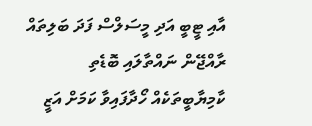އާއި ޓީބީ އަދި މީސަލްސް ފަދަ ބަލިތައް ރާއްޖޭން ނައްތާލައި ބޮޑެތި ކާމިޔާބީތަކެއް ހޯދާފައިވާ ކަމަށް އަޒީ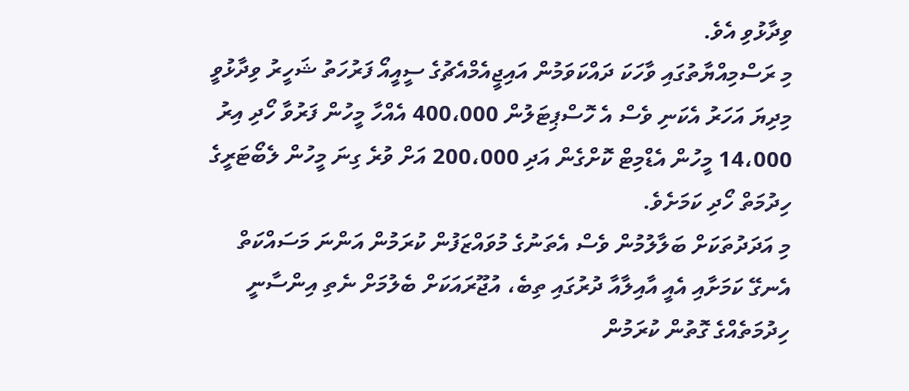ވިދާޅުވި އެވެ.
މި ރަސްމިއްޔާތުގައި ވާހަކަ ދައްކަވަމުން އައިޖީއެމްއެޗުގެ ސީއީއޯ ފަރުހަތު ޝަހީރު ވިދާޅުވީ މިދިޔަ އަހަރު އެކަނި ވެސް އެ ހޮސްޕިޓަލުން 400،000 އެއްހާ މީހުން ފަރުވާ ހޯދި އިރު 14،000 މީހުން އެޑްމިޓް ކޮށްގެން އަދި 200،000 އަށް ވުރެ ގިނަ މީހުން ލެބޯޓަރީގެ ހިދުމަތް ހޯދި ކަމަށެވެ.
މި އަދަދުތަކަށް ބަލާލުމުން ވެސް އެތަނުގެ މުވައްޒަފުން ކުރަމުން އަންނަ މަސައްކަތް އެނގޭ ކަމަށާއި އެއީ އާއިލާއާ ދުރުގައި ތިބެ، އުޖޫރައަކަށް ބެލުމަށް ނެތި އިންސާނީ ހިދުމަތެއްގެ ގޮތުން ކުރަމުން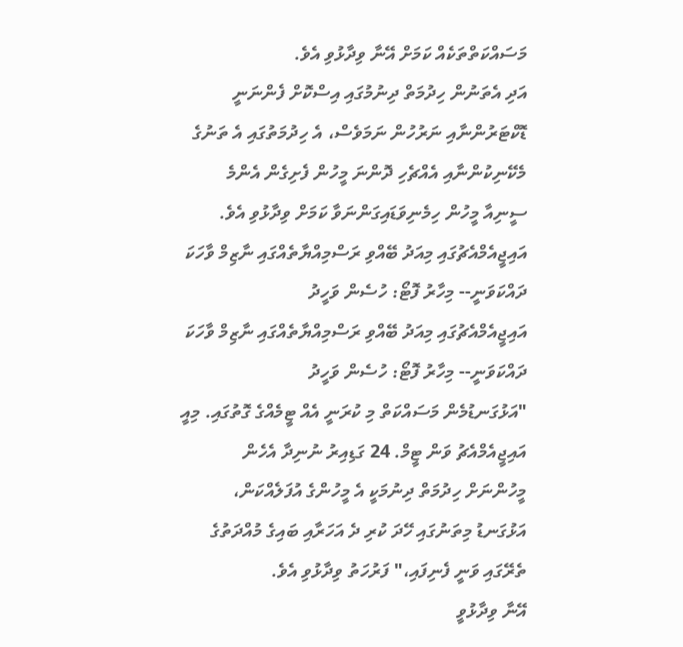މަސައްކަތްތަކެއް ކަމަށް އޭނާ ވިދާޅުވި އެވެ.
އަދި އެތަނުން ހިދުމަތް ދިނުމުގައި އިސްކޮށް ފެންނަނީ ޑޮކްޓަރުންނާއި ނަރުހުން ނަމަވެސް، އެ ހިދުމަތުގައި އެ ތަނުގެ މެކޭނިކުންނާއި އެއްޗެހި ދޮންނަ މީހުން ފެށިގެން އެންމެ ސީނިއާ މީހުން ހިމެނިވަޑައިގަންނަވާ ކަމަށް ވިދާޅުވި އެވެ.
އައިޖީއެމްއެޗުގައި މިއަދު ބޭއްވި ރަސްމިއްޔާތެއްގައި ނާޒިމް ވާހަކަ ދައްކަވަނީ-- މިހާރު ފޮޓޯ: ހުސެން ވަހީދު
އައިޖީއެމްއެޗުގައި މިއަދު ބޭއްވި ރަސްމިއްޔާތެއްގައި ނާޒިމް ވާހަކަ ދައްކަވަނީ-- މިހާރު ފޮޓޯ: ހުސެން ވަހީދު
"އަޅުގަނޑުމެން މަސައްކަތް މި ކުރަނީ އެއް ޓީމެއްގެ ގޮތުގައި. މިއީ އައިޖީއެމްއެޗު ވަން ޓީމް. 24 ގަޑިއިރު ނުނިދާ އެހެން މީހުންނަށް ހިދުމަތް ދިނުމަކީ އެ މީހުންގެ އުފަލެއްކަން، އަޅުގަނޑު މިތަނުގައި ހޭދަ ކުރި ދެ އަހަރާއި ބައިގެ މުއްދަތުގެ ތެރޭގައި ވަނީ ފެނިފައި،" ފަރުހަތު ވިދާޅުވި އެވެ.
އޭނާ ވިދާޅުވީ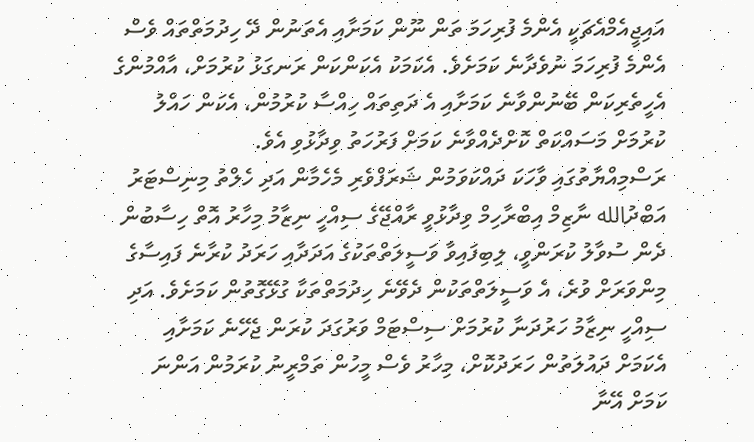އައިޖީއެމްއެޗަކީ އެންމެ ފުރިހަމަ ތަން ނޫން ކަމަށާއި އެތަނުން ދޭ ހިދުމަތްތައް ވެސް އެންމެ ފުރިހަމަ ނުވެދާނެ ކަމަށެވެ. އެކަމަކު އެކަންކަން ރަނގަޅު ކުރުމަށް، އާއްމުންގެ އެހީތެރިކަން ބޭނުންވާނެ ކަމަށާއި އެ ދަތިތައް ހިއްސާ ކުރުމުން، އެކަން ހައްލު ކުރުމަށް މަސައްކަތް ކޮށްދެއްވާނެ ކަމަށް ފަރުހަތު ވިދާޅުވި އެވެ.
ރަސްމިއްޔާތުގައި ވާހަކަ ދައްކަވަމުން ޝަރަފްވެރި މެހެމާން އަދި ހެލްތު މިނިސްޓަރު އަބްދުالله ނާޒިމް އިބްރާހިމް ވިދާޅުވީ ރާއްޖޭގެ ސިއްހީ ނިޒާމު މިހާރު އޮތް ހިސާބުން ދެން ސުވާލު ކުރަންވީ، ލިބިފައިވާ ވަސީލަތްތަކުގެ އަދަދާއި ހަރަދު ކުރާނެ ފައިސާގެ މިންވަރަށް ވުރެ، އެ ވަސީލަތްތަކުން ދެވޭނެ ހިދުމަތްތަކާ ގުޅޭގޮތުން ކަމަށެވެ. އަދި ސިއްހީ ނިޒާމު ހަރުދަނާ ކުރުމަށް ސިސްޓަމް ވަރުގަދަ ކުރަން ޖެހޭނެ ކަމަށާއި އެކަމަށް ދައުލަތުން ހަރަދުކޮށް، މިހާރު ވެސް މީހުން ތަމްރީނު ކުރަމުން އަންނަ ކަމަށް އޭނާ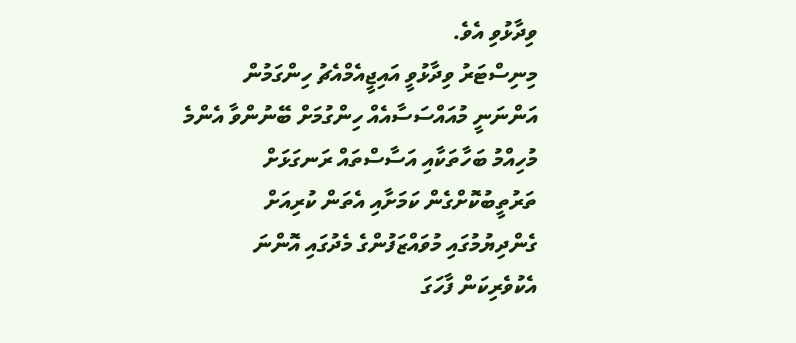ވިދާޅުވި އެވެ.
މިނިސްޓަރު ވިދާޅުވީ އައިޖީއެމްއެޗު ހިންގަމުން އަންނަނީ މުއައްސަސާއެއް ހިންގުމަށް ބޭނުންވާ އެންމެ މުހިއްމު ބަހާތަކާއި އަސާސްތައް ރަނގަޅަށް ތަރުތީބުކޮށްގެން ކަމަށާއި އެތަން ކުރިއަށް ގެންދިޔުމުގައި މުވައްޒަފުންގެ މެދުގައި އޮންނަ އެކުވެރިކަން ފާހަގަ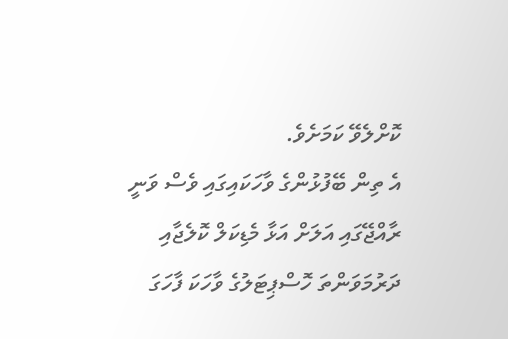ކޮށްލެވޭ ކަމަށެވެ.
އެ ތިން ބޭފުޅުންގެ ވާހަކައިގައި ވެސް ވަނީ ރާއްޖޭގައި އަލަށް އަޅާ މެޑިކަލް ކޮލެޖާއި ދަރުމަވަންތަ ހޮސްޕިޓަލުގެ ވާހަކަ ފާހަގަ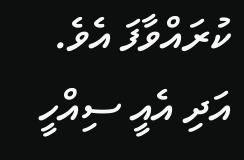ކުރައްވާފަ އެވެ. އަދި އެއީ ސިއްހީ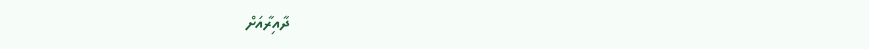ދާއިރާއަށް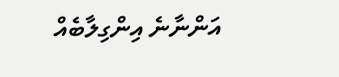އަންނާނެ އިންގިލާބެއް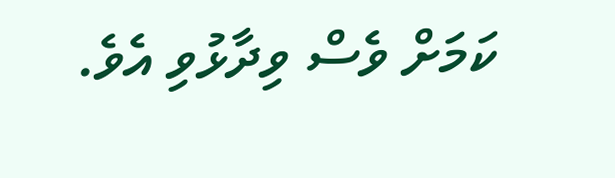ކަމަށް ވެސް ވިދާޅުވި އެވެ.